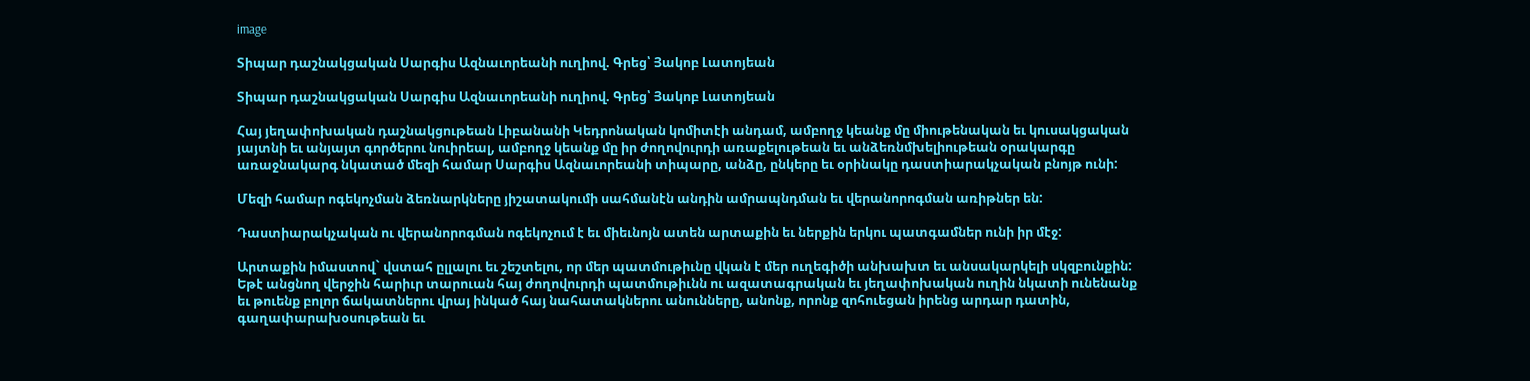image

Տիպար դաշնակցական Սարգիս Ազնաւորեանի ուղիով. Գրեց՝ Յակոբ Լատոյեան

Տիպար դաշնակցական Սարգիս Ազնաւորեանի ուղիով. Գրեց՝ Յակոբ Լատոյեան

Հայ յեղափոխական դաշնակցութեան Լիբանանի Կեդրոնական կոմիտէի անդամ, ամբողջ կեանք մը միութենական եւ կուսակցական յայտնի եւ անյայտ գործերու նուիրեալ, ամբողջ կեանք մը իր ժողովուրդի առաքելութեան եւ անձեռնմխելիութեան օրակարգը առաջնակարգ նկատած մեզի համար Սարգիս Ազնաւորեանի տիպարը, անձը, ընկերը եւ օրինակը դաստիարակչական բնոյթ ունի:

Մեզի համար ոգեկոչման ձեռնարկները յիշատակումի սահմանէն անդին ամրապնդման եւ վերանորոգման առիթներ են:

Դաստիարակչական ու վերանորոգման ոգեկոչում է եւ միեւնոյն ատեն արտաքին եւ ներքին երկու պատգամներ ունի իր մէջ:

Արտաքին իմաստով` վստահ ըլլալու եւ շեշտելու, որ մեր պատմութիւնը վկան է մեր ուղեգիծի անխախտ եւ անսակարկելի սկզբունքին: Եթէ անցնող վերջին հարիւր տարուան հայ ժողովուրդի պատմութիւնն ու ազատագրական եւ յեղափոխական ուղին նկատի ունենանք եւ թուենք բոլոր ճակատներու վրայ ինկած հայ նահատակներու անունները, անոնք, որոնք զոհուեցան իրենց արդար դատին, գաղափարախօսութեան եւ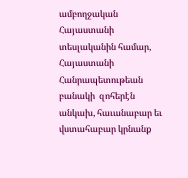ամբողջական Հայաստանի տեսլականին համար, Հայաստանի Հանրապետութեան բանակի  զոհերէն անկախ, հաւանաբար եւ վստահաբար կրնանք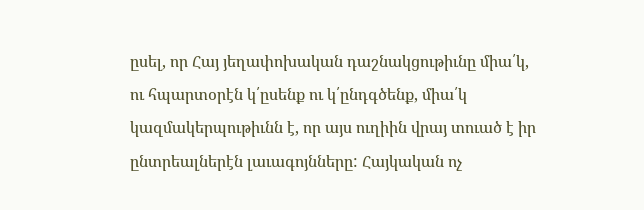ըսել, որ Հայ յեղափոխական դաշնակցութիւնը միա՛կ, ու հպարտօրէն կ՛ըսենք ու կ՛ընդգծենք, միա՛կ կազմակերպութիւնն է, որ այս ուղիին վրայ տուած է իր ընտրեալներէն լաւագոյնները: Հայկական ոչ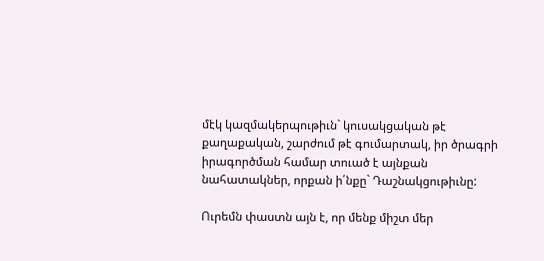մէկ կազմակերպութիւն` կուսակցական թէ քաղաքական, շարժում թէ գումարտակ, իր ծրագրի իրագործման համար տուած է այնքան նահատակներ, որքան ի՛նքը` Դաշնակցութիւնը:

Ուրեմն փաստն այն է, որ մենք միշտ մեր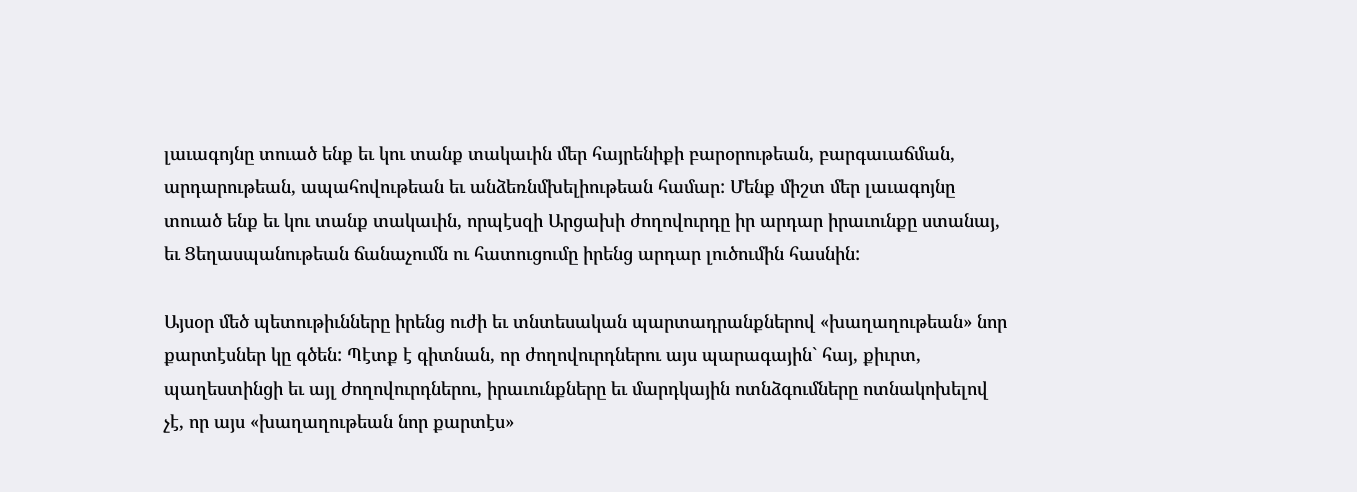լաւագոյնը տուած ենք եւ կու տանք տակաւին մեր հայրենիքի բարօրութեան, բարգաւաճման, արդարութեան, ապահովութեան եւ անձեռնմխելիութեան համար: Մենք միշտ մեր լաւագոյնը տուած ենք եւ կու տանք տակաւին, որպէսզի Արցախի ժողովուրդը իր արդար իրաւունքը ստանայ, եւ Ցեղասպանութեան ճանաչումն ու հատուցումը իրենց արդար լուծումին հասնին:

Այսօր մեծ պետութիւնները իրենց ուժի եւ տնտեսական պարտադրանքներով «խաղաղութեան» նոր քարտէսներ կը գծեն: Պէտք է գիտնան, որ ժողովուրդներու այս պարագային` հայ, քիւրտ, պաղեստինցի եւ այլ ժողովուրդներու, իրաւունքները եւ մարդկային ոտնձգումները ոտնակոխելով չէ, որ այս «խաղաղութեան նոր քարտէս»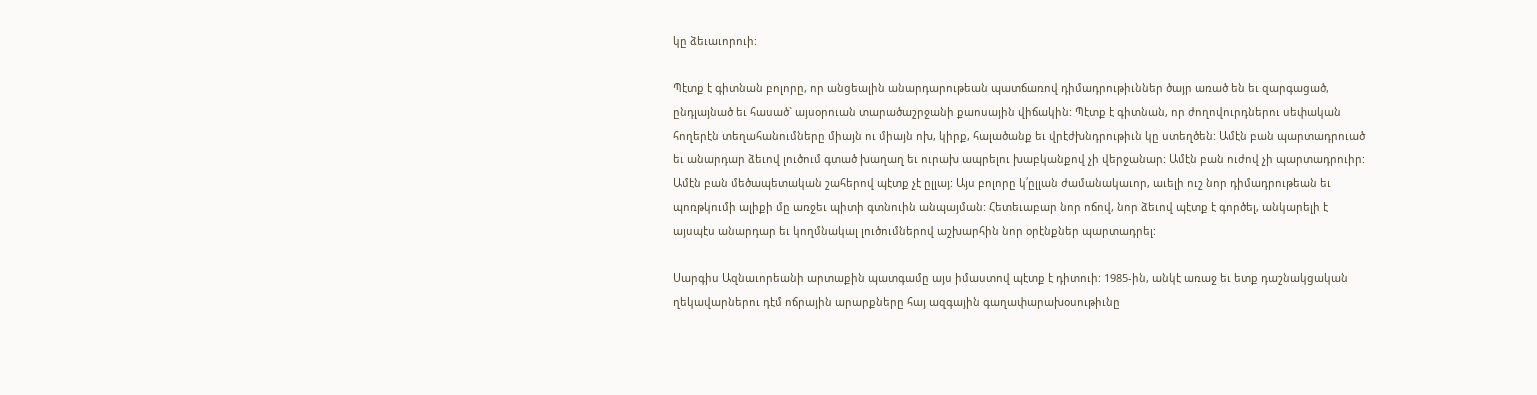կը ձեւաւորուի:

Պէտք է գիտնան բոլորը, որ անցեալին անարդարութեան պատճառով դիմադրութիւններ ծայր առած են եւ զարգացած, ընդլայնած եւ հասած` այսօրուան տարածաշրջանի քաոսային վիճակին: Պէտք է գիտնան, որ ժողովուրդներու սեփական հողերէն տեղահանումները միայն ու միայն ոխ, կիրք, հալածանք եւ վրէժխնդրութիւն կը ստեղծեն: Ամէն բան պարտադրուած եւ անարդար ձեւով լուծում գտած խաղաղ եւ ուրախ ապրելու խաբկանքով չի վերջանար: Ամէն բան ուժով չի պարտադրուիր: Ամէն բան մեծապետական շահերով պէտք չէ ըլլայ: Այս բոլորը կ՛ըլլան ժամանակաւոր, աւելի ուշ նոր դիմադրութեան եւ պոռթկումի ալիքի մը առջեւ պիտի գտնուին անպայման: Հետեւաբար նոր ոճով, նոր ձեւով պէտք է գործել, անկարելի է այսպէս անարդար եւ կողմնակալ լուծումներով աշխարհին նոր օրէնքներ պարտադրել:

Սարգիս Ազնաւորեանի արտաքին պատգամը այս իմաստով պէտք է դիտուի: 1985-ին, անկէ առաջ եւ ետք դաշնակցական ղեկավարներու դէմ ոճրային արարքները հայ ազգային գաղափարախօսութիւնը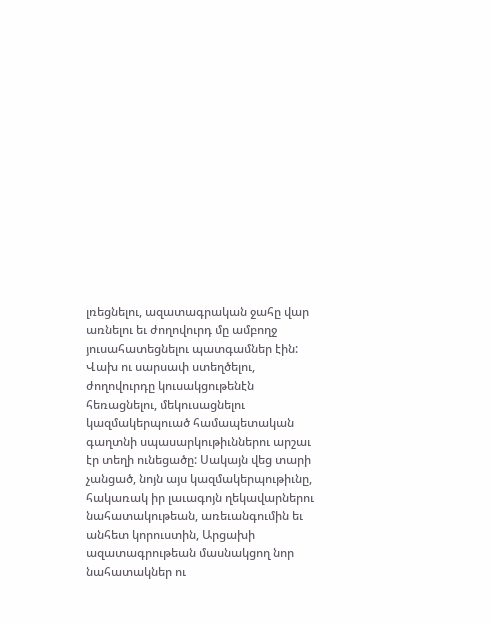լռեցնելու, ազատագրական ջահը վար առնելու եւ ժողովուրդ մը ամբողջ յուսահատեցնելու պատգամներ էին: Վախ ու սարսափ ստեղծելու, ժողովուրդը կուսակցութենէն հեռացնելու, մեկուսացնելու կազմակերպուած համապետական գաղտնի սպասարկութիւններու արշաւ էր տեղի ունեցածը: Սակայն վեց տարի չանցած, նոյն այս կազմակերպութիւնը, հակառակ իր լաւագոյն ղեկավարներու նահատակութեան, առեւանգումին եւ անհետ կորուստին, Արցախի ազատագրութեան մասնակցող նոր նահատակներ ու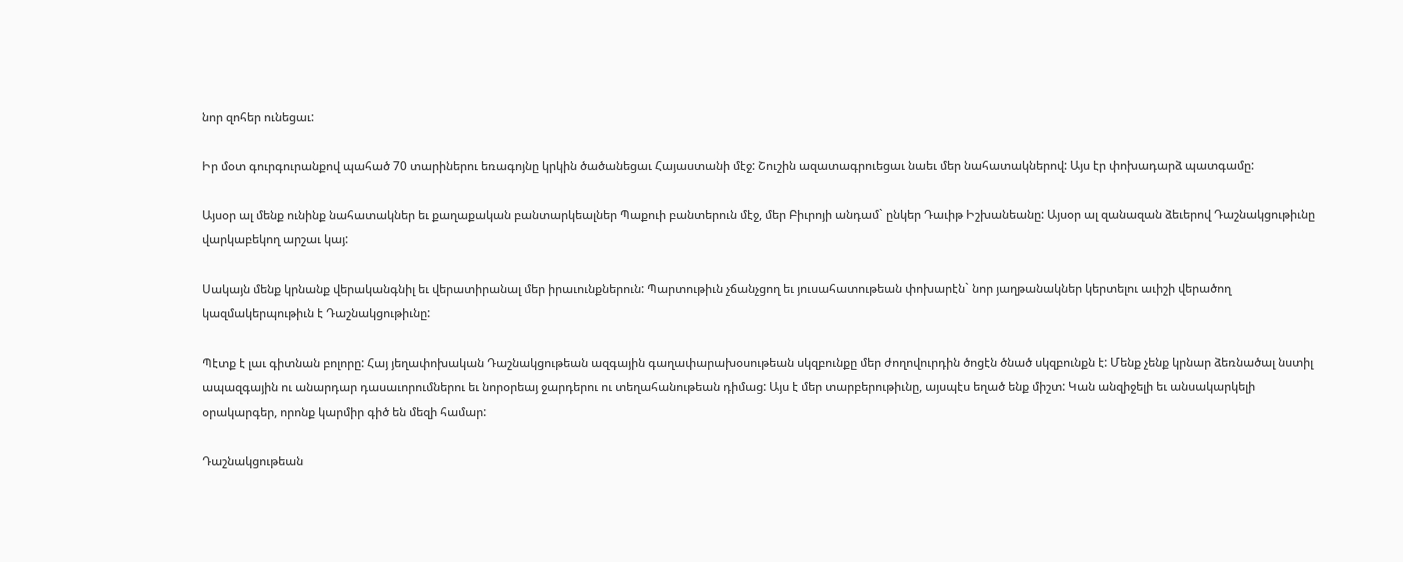նոր զոհեր ունեցաւ:

Իր մօտ գուրգուրանքով պահած 70 տարիներու եռագոյնը կրկին ծածանեցաւ Հայաստանի մէջ: Շուշին ազատագրուեցաւ նաեւ մեր նահատակներով: Այս էր փոխադարձ պատգամը:

Այսօր ալ մենք ունինք նահատակներ եւ քաղաքական բանտարկեալներ Պաքուի բանտերուն մէջ, մեր Բիւրոյի անդամ` ընկեր Դաւիթ Իշխանեանը: Այսօր ալ զանազան ձեւերով Դաշնակցութիւնը վարկաբեկող արշաւ կայ:

Սակայն մենք կրնանք վերականգնիլ եւ վերատիրանալ մեր իրաւունքներուն: Պարտութիւն չճանչցող եւ յուսահատութեան փոխարէն` նոր յաղթանակներ կերտելու աւիշի վերածող կազմակերպութիւն է Դաշնակցութիւնը:

Պէտք է լաւ գիտնան բոլորը: Հայ յեղափոխական Դաշնակցութեան ազգային գաղափարախօսութեան սկզբունքը մեր ժողովուրդին ծոցէն ծնած սկզբունքն է: Մենք չենք կրնար ձեռնածալ նստիլ ապազգային ու անարդար դասաւորումներու եւ նորօրեայ ջարդերու ու տեղահանութեան դիմաց: Այս է մեր տարբերութիւնը, այսպէս եղած ենք միշտ: Կան անզիջելի եւ անսակարկելի օրակարգեր, որոնք կարմիր գիծ են մեզի համար:

Դաշնակցութեան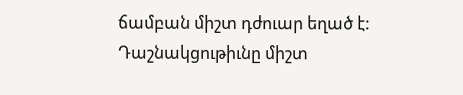ճամբան միշտ դժուար եղած է: Դաշնակցութիւնը միշտ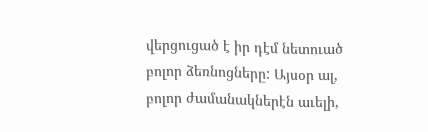վերցուցած է իր դէմ նետուած բոլոր ձեռնոցները: Այսօր ալ, բոլոր ժամանակներէն աւելի,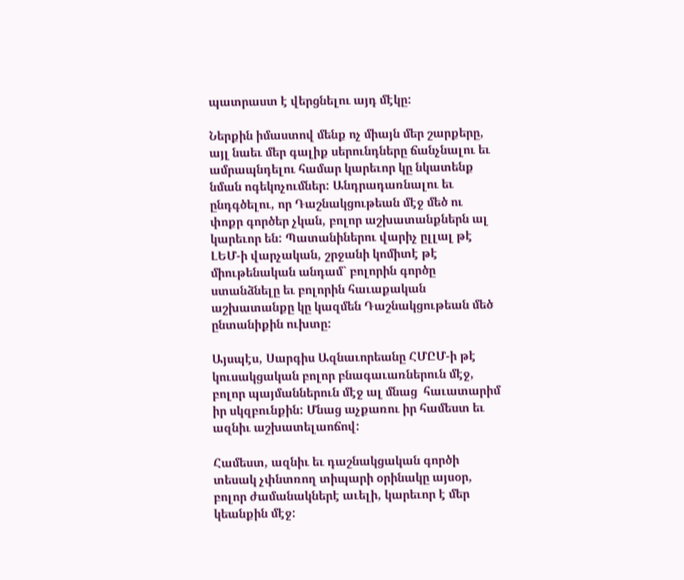պատրաստ է վերցնելու այդ մէկը:

Ներքին իմաստով մենք ոչ միայն մեր շարքերը, այլ նաեւ մեր գալիք սերունդները ճանչնալու եւ ամրապնդելու համար կարեւոր կը նկատենք նման ոգեկոչումներ: Անդրադառնալու եւ ընդգծելու, որ Դաշնակցութեան մէջ մեծ ու փոքր գործեր չկան, բոլոր աշխատանքներն ալ կարեւոր են: Պատանիներու վարիչ ըլլալ թէ ԼԵՄ-ի վարչական, շրջանի կոմիտէ թէ միութենական անդամ` բոլորին գործը ստանձնելը եւ բոլորին հաւաքական աշխատանքը կը կազմեն Դաշնակցութեան մեծ ընտանիքին ուխտը:

Այսպէս, Սարգիս Ազնաւորեանը ՀՄԸՄ-ի թէ կուսակցական բոլոր բնագաւառներուն մէջ, բոլոր պայմաններուն մէջ ալ մնաց  հաւատարիմ իր սկզբունքին: Մնաց աչքառու իր համեստ եւ ազնիւ աշխատելաոճով:

Համեստ, ազնիւ եւ դաշնակցական գործի տեսակ չփնտռող տիպարի օրինակը այսօր, բոլոր ժամանակներէ աւելի, կարեւոր է մեր կեանքին մէջ: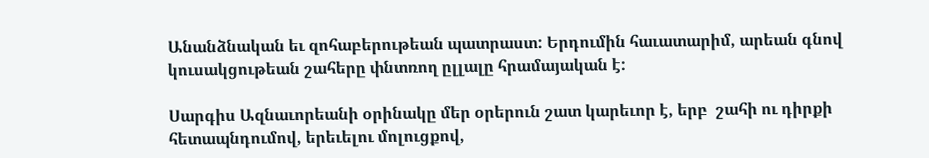Անանձնական եւ զոհաբերութեան պատրաստ: Երդումին հաւատարիմ, արեան գնով կուսակցութեան շահերը փնտռող ըլլալը հրամայական է:

Սարգիս Ազնաւորեանի օրինակը մեր օրերուն շատ կարեւոր է, երբ  շահի ու դիրքի հետապնդումով, երեւելու մոլուցքով,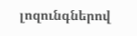լոզունգներով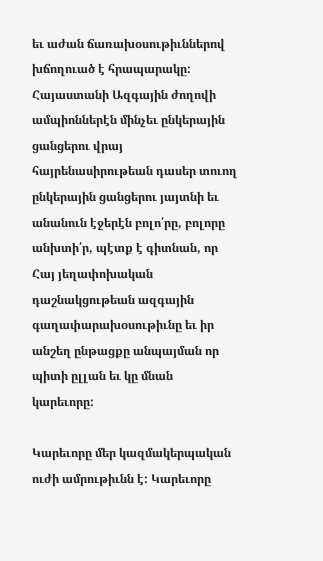եւ աժան ճառախօսութիւններով խճողուած է հրապարակը: Հայաստանի Ազգային ժողովի ամպիոններէն մինչեւ ընկերային ցանցերու վրայ հայրենասիրութեան դասեր տուող ընկերային ցանցերու յայտնի եւ անանուն էջերէն բոլո՛րը, բոլորը անխտի՛ր, պէտք է գիտնան, որ Հայ յեղափոխական դաշնակցութեան ազգային գաղափարախօսութիւնը եւ իր անշեղ ընթացքը անպայման որ պիտի ըլլան եւ կը մնան կարեւորը:

Կարեւորը մեր կազմակերպական ուժի ամրութիւնն է: Կարեւորը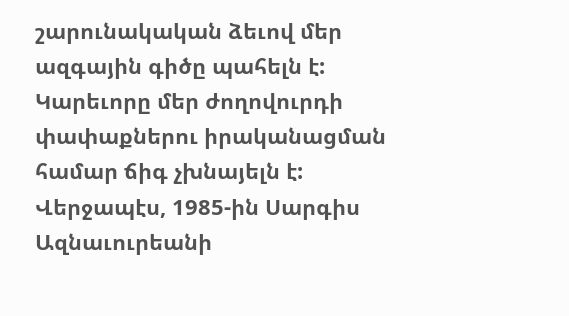շարունակական ձեւով մեր ազգային գիծը պահելն է: Կարեւորը մեր ժողովուրդի փափաքներու իրականացման համար ճիգ չխնայելն է: Վերջապէս, 1985-ին Սարգիս Ազնաւուրեանի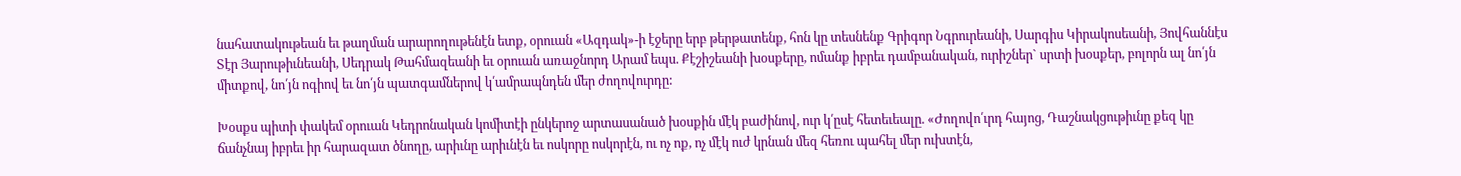նահատակութեան եւ թաղման արարողութենէն ետք, օրուան «Ազդակ»-ի էջերը երբ թերթատենք, հոն կը տեսնենք Գրիգոր Նգրուրեանի, Սարգիս Կիրակոսեանի, Յովհաննէս Տէր Յարութիւնեանի, Սեդրակ Թահմազեանի եւ օրուան առաջնորդ Արամ եպս. Քէշիշեանի խօսքերը, ոմանք իբրեւ դամբանական, ուրիշներ` սրտի խօսքեր, բոլորն ալ նո՛յն միտքով, նո՛յն ոգիով եւ նո՛յն պատգամներով կ՛ամրապնդեն մեր ժողովուրդը:

Խօսքս պիտի փակեմ օրուան Կեդրոնական կոմիտէի ընկերոջ արտասանած խօսքին մէկ բաժինով, ուր կ՛ըսէ հետեւեալը. «Ժողովո՛ւրդ հայոց, Դաշնակցութիւնը քեզ կը ճանչնայ իբրեւ իր հարազատ ծնողը, արիւնը արիւնէն եւ ոսկորը ոսկորէն, ու ոչ ոք, ոչ մէկ ուժ կրնան մեզ հեռու պահել մեր ուխտէն,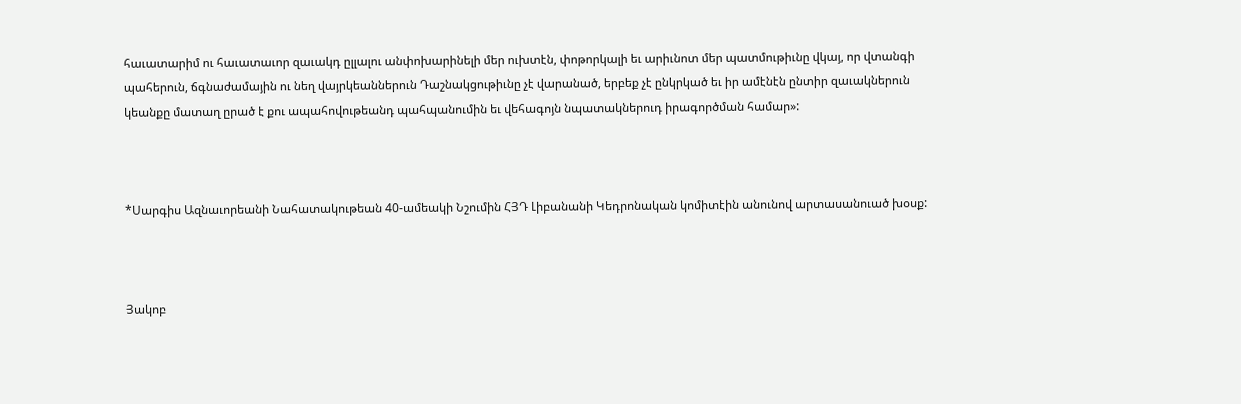հաւատարիմ ու հաւատաւոր զաւակդ ըլլալու անփոխարինելի մեր ուխտէն, փոթորկալի եւ արիւնոտ մեր պատմութիւնը վկայ, որ վտանգի պահերուն, ճգնաժամային ու նեղ վայրկեաններուն Դաշնակցութիւնը չէ վարանած, երբեք չէ ընկրկած եւ իր ամէնէն ընտիր զաւակներուն կեանքը մատաղ ըրած է քու ապահովութեանդ պահպանումին եւ վեհագոյն նպատակներուդ իրագործման համար»:



*Սարգիս Ազնաւորեանի Նահատակութեան 40-ամեակի Նշումին ՀՅԴ Լիբանանի Կեդրոնական կոմիտէին անունով արտասանուած խօսք:



Յակոբ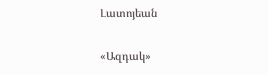Լատոյեան

«Ազդակ»